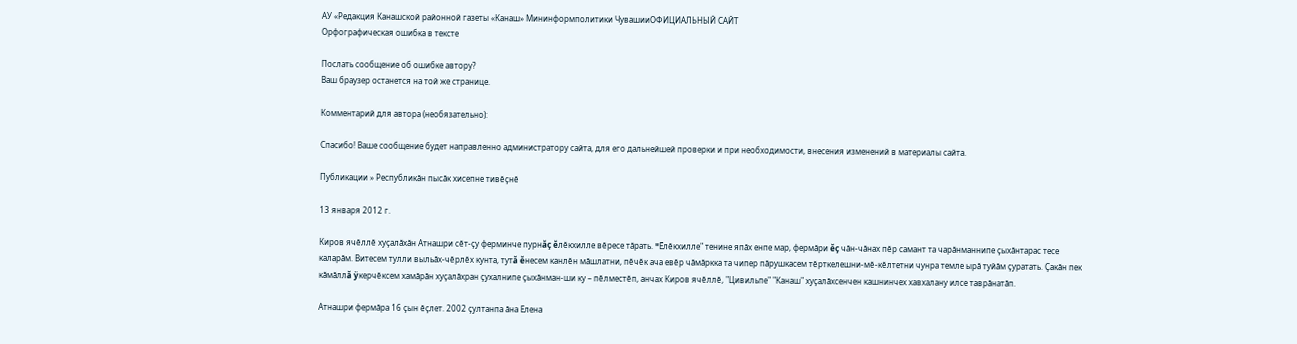АУ «Редакция Канашской районной газеты «Канаш» Мининформполитики ЧувашииОФИЦИАЛЬНЫЙ САЙТ
Орфографическая ошибка в тексте

Послать сообщение об ошибке автору?
Ваш браузер останется на той же странице.

Комментарий для автора (необязательно):

Спасибо! Ваше сообщение будет направленно администратору сайта, для его дальнейшей проверки и при необходимости, внесения изменений в материалы сайта.

Публикации » Республикăн пысăк хисепне тивĕçнĕ

13 января 2012 г.

Киров ячĕллĕ хуçалăхăн Атнашри сĕт-çу ферминче пурнăç ĕлĕкхилле вĕресе тăрать. "Ĕлĕкхилле" тенине япăх енпе мар, фермăри ĕç чăн-чăнах пĕр самант та чарăнманнипе çыхăнтарас тесе каларăм. Витесем тулли выльăх-чĕрлĕх кунта, тутă ĕнесем канлĕн мăшлатни, пĕчĕк ача евĕр чăмăркка та чипер пăрушкасем тĕрткелешни-мĕ-кĕлтетни чунра темле ырă туйăм çуратать. Çакăн пек кăмăллă ÿкерчĕксем хамăрăн хуçалăхран çухалнипе çыхăнман-ши ку – пĕлместĕп, анчах Киров ячĕллĕ, "Цивильпе" "Канаш" хуçалăхсенчен кашнинчех хавхалану илсе таврăнатăп.

Атнашри фермăра 16 çын ĕçлет. 2002 çултанпа ăна Елена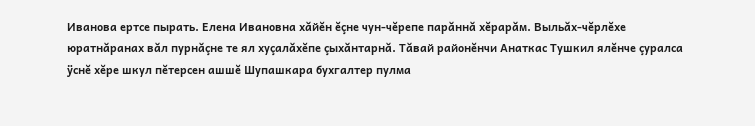Иванова ертсе пырать. Елена Ивановна хăйĕн ĕçне чун-чĕрепе парăннă хĕрарăм. Выльăх-чĕрлĕхе юратнăранах вăл пурнăçне те ял хуçалăхĕпе çыхăнтарнă. Тăвай районĕнчи Анаткас Тушкил ялĕнче çуралса ÿснĕ хĕре шкул пĕтерсен ашшĕ Шупашкара бухгалтер пулма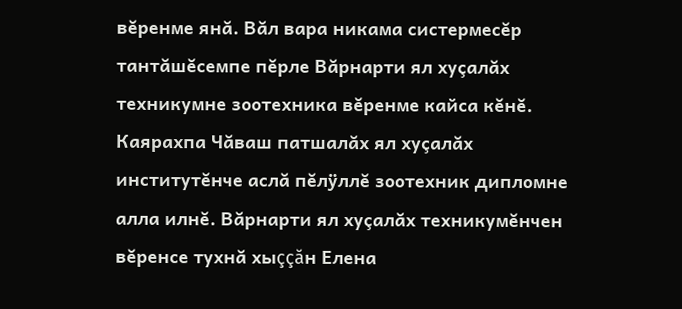вĕренме янă. Вăл вара никама систермесĕр тантăшĕсемпе пĕрле Вăрнарти ял хуçалăх техникумне зоотехника вĕренме кайса кĕнĕ. Каярахпа Чăваш патшалăх ял хуçалăх институтĕнче аслă пĕлÿллĕ зоотехник дипломне алла илнĕ. Вăрнарти ял хуçалăх техникумĕнчен вĕренсе тухнă хыççăн Елена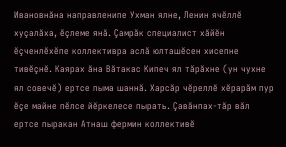Ивановнăна направленипе Ухман ялне, Ленин ячĕллĕ хуçалăха, ĕçлеме янă. Çамрăк специалист хăйĕн ĕçченлĕхĕпе коллективра аслă юлташĕсен хисепне тивĕçнĕ. Каярах ăна Вăтакас Кипеч ял тăрăхне (ун чухне ял совечĕ) ертсе пыма шаннă. Харсăр чĕреллĕ хĕрарăм пур ĕçе майне пĕлсе йĕркелесе пырать. Çавăнпах-тăр вăл ертсе пыракан Атнаш фермин коллективĕ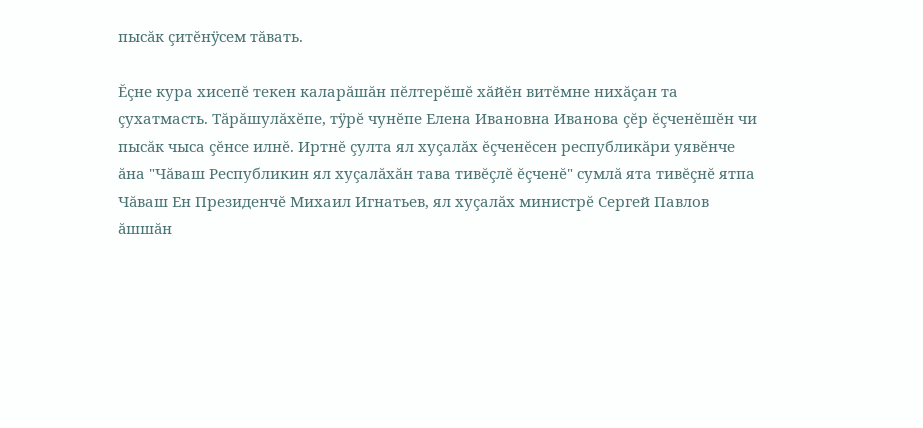пысăк çитĕнÿсем тăвать.

Ĕçне кура хисепĕ текен каларăшăн пĕлтерĕшĕ хăйĕн витĕмне нихăçан та çухатмасть. Тăрăшулăхĕпе, тÿрĕ чунĕпе Елена Ивановна Иванова çĕр ĕçченĕшĕн чи пысăк чыса çĕнсе илнĕ. Иртнĕ çулта ял хуçалăх ĕçченĕсен республикăри уявĕнче ăна "Чăваш Республикин ял хуçалăхăн тава тивĕçлĕ ĕçченĕ" сумлă ята тивĕçнĕ ятпа Чăваш Ен Президенчĕ Михаил Игнатьев, ял хуçалăх министрĕ Сергей Павлов ăшшăн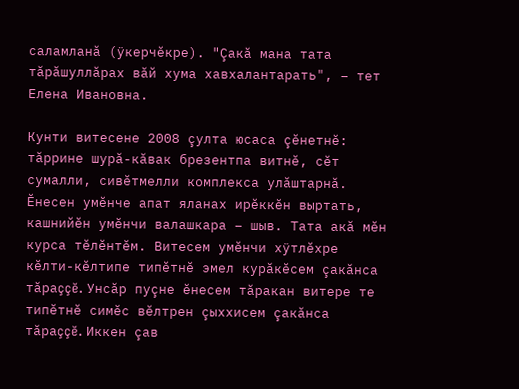саламланă (ÿкерчĕкре). "Çакă мана тата тăрăшуллăрах вăй хума хавхалантарать", – тет Елена Ивановна.

Кунти витесене 2008 çулта юсаса çĕнетнĕ: тăррине шурă-кăвак брезентпа витнĕ, сĕт сумалли, сивĕтмелли комплекса улăштарнă. Ĕнесен умĕнче апат яланах ирĕккĕн выртать, кашнийĕн умĕнчи валашкара – шыв. Тата акă мĕн курса тĕлĕнтĕм. Витесем умĕнчи хÿтлĕхре кĕлти-кĕлтипе типĕтнĕ эмел курăкĕсем çакăнса тăраççĕ. Унсăр пуçне ĕнесем тăракан витере те типĕтнĕ симĕс вĕлтрен çыххисем çакăнса тăраççĕ. Иккен çав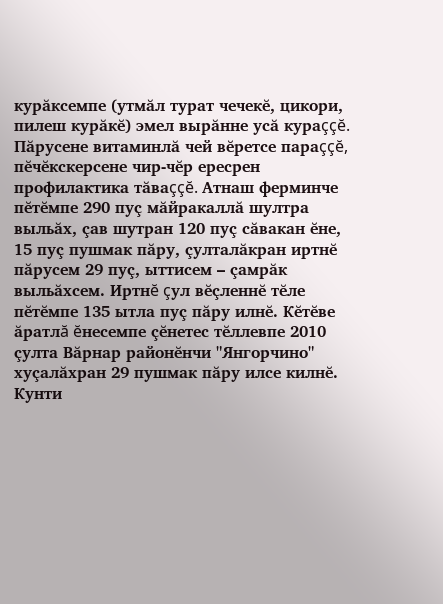курăксемпе (утмăл турат чечекĕ, цикори, пилеш курăкĕ) эмел вырăнне усă кураççĕ. Пăрусене витаминлă чей вĕретсе параççĕ, пĕчĕкскерсене чир-чĕр ересрен профилактика тăваççĕ. Атнаш ферминче пĕтĕмпе 290 пуç мăйракаллă шултра выльăх, çав шутран 120 пуç сăвакан ĕне, 15 пуç пушмак пăру, çулталăкран иртнĕ пăрусем 29 пуç, ыттисем – çамрăк выльăхсем. Иртнĕ çул вĕçленнĕ тĕле пĕтĕмпе 135 ытла пуç пăру илнĕ. Кĕтĕве ăратлă ĕнесемпе çĕнетес тĕллевпе 2010 çулта Вăрнар районĕнчи "Янгорчино" хуçалăхран 29 пушмак пăру илсе килнĕ. Кунти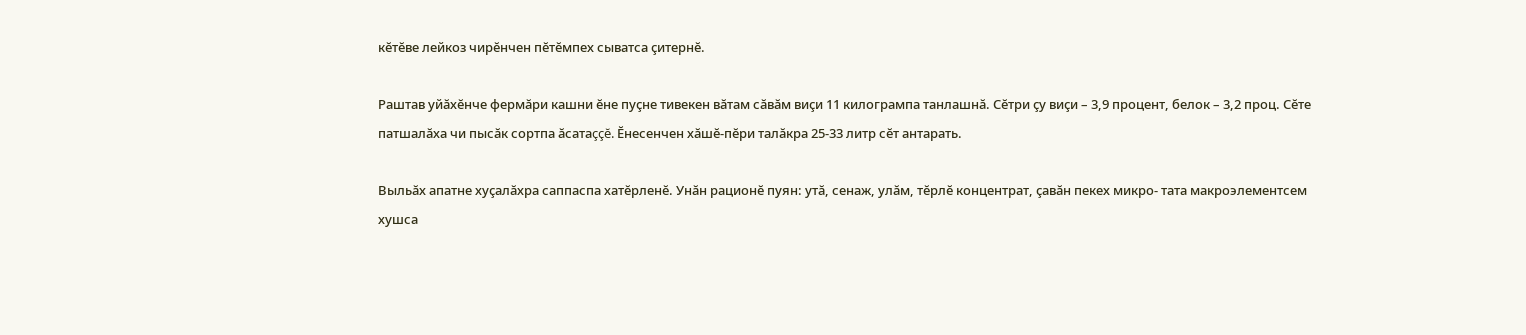кĕтĕве лейкоз чирĕнчен пĕтĕмпех сыватса çитернĕ.

Раштав уйăхĕнче фермăри кашни ĕне пуçне тивекен вăтам сăвăм виçи 11 килогрампа танлашнă. Сĕтри çу виçи – 3,9 процент, белок – 3,2 проц. Сĕте патшалăха чи пысăк сортпа ăсатаççĕ. Ĕнесенчен хăшĕ-пĕри талăкра 25-33 литр сĕт антарать.

Выльăх апатне хуçалăхра саппаспа хатĕрленĕ. Унăн рационĕ пуян: утă, сенаж, улăм, тĕрлĕ концентрат, çавăн пекех микро- тата макроэлементсем хушса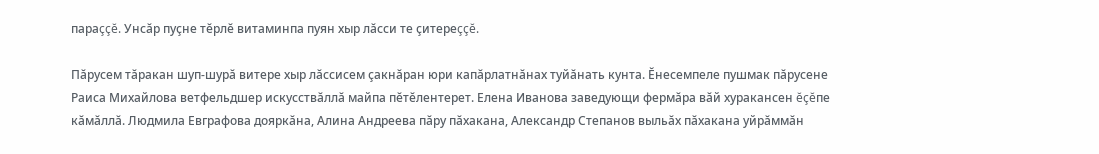параççĕ. Унсăр пуçне тĕрлĕ витаминпа пуян хыр лăсси те çитереççĕ.

Пăрусем тăракан шуп-шурă витере хыр лăссисем çакнăран юри капăрлатнăнах туйăнать кунта. Ĕнесемпеле пушмак пăрусене Раиса Михайлова ветфельдшер искусствăллă майпа пĕтĕлентерет. Елена Иванова заведующи фермăра вăй хуракансен ĕçĕпе кăмăллă. Людмила Евграфова дояркăна, Алина Андреева пăру пăхакана, Александр Степанов выльăх пăхакана уйрăммăн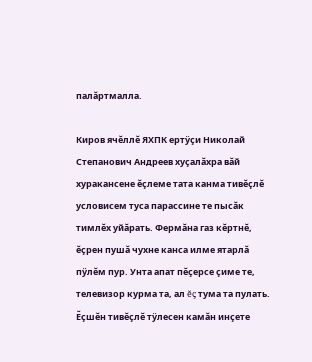палăртмалла.

Киров ячĕллĕ ЯХПК ертÿçи Николай Степанович Андреев хуçалăхра вăй хуракансене ĕçлеме тата канма тивĕçлĕ условисем туса парассине те пысăк тимлĕх уйăрать. Фермăна газ кĕртнĕ, ĕçрен пушă чухне канса илме ятарлă пÿлĕм пур. Унта апат пĕçерсе çиме те, телевизор курма та, ал ĕç тума та пулать. Ĕçшĕн тивĕçлĕ тÿлесен камăн инçете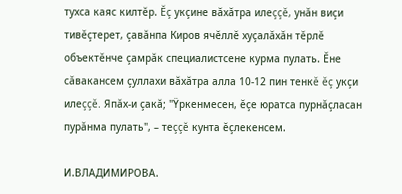тухса каяс килтĕр. Ĕç укçине вăхăтра илеççĕ, унăн виçи тивĕçтерет, çавăнпа Киров ячĕллĕ хуçалăхăн тĕрлĕ объектĕнче çамрăк специалистсене курма пулать. Ĕне сăвакансем çуллахи вăхăтра алла 10-12 пин тенкĕ ĕç укçи илеççĕ. Япăх-и çакă; "Ÿркенмесен, ĕçе юратса пурнăçласан пурăнма пулать", – теççĕ кунта ĕçлекенсем.

И.ВЛАДИМИРОВА.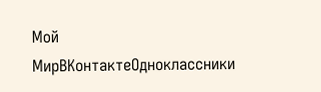Мой МирВКонтактеОдноклассники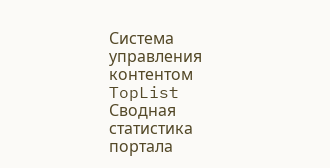Система управления контентом
TopList Сводная статистика портала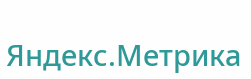Яндекс.Метрика